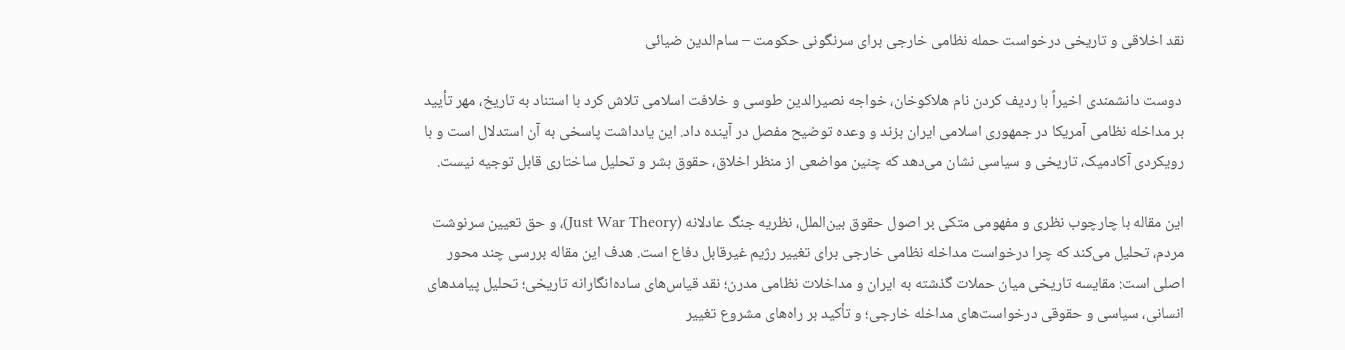نقد اخلاقی و تاریخی درخواست حمله نظامی خارجی برای سرنگونی حکومت – سام‌الدین ضیائی

 دوست دانشمندی اخیراً با ردیف کردن نام هلاکوخان، خواجه نصیرالدین طوسی و خلافت اسلامی تلاش کرد با استناد به تاریخ، مهر تأیید بر مداخله نظامی آمریکا در جمهوری اسلامی ایران بزند و وعده توضیح مفصل در آینده داد. این یادداشت پاسخی به آن استدلال است و با رویکردی آکادمیک، تاریخی و سیاسی نشان می‌دهد که چنین مواضعی از منظر اخلاق، حقوق بشر و تحلیل ساختاری قابل توجیه نیست.

این مقاله با چارچوب نظری و مفهومی متکی بر اصول حقوق بین‌الملل، نظریه جنگ عادلانه (Just War Theory)، و حق تعیین سرنوشت مردم، تحلیل می‌کند که چرا درخواست مداخله نظامی خارجی برای تغییر رژیم غیرقابل دفاع است. هدف این مقاله بررسی چند محور اصلی است: مقایسه تاریخی میان حملات گذشته به ایران و مداخلات نظامی مدرن؛ نقد قیاس‌های ساده‌انگارانه تاریخی؛ تحلیل پیامدهای انسانی، سیاسی و حقوقی درخواست‌های مداخله خارجی؛ و تأکید بر راه‌های مشروع تغییر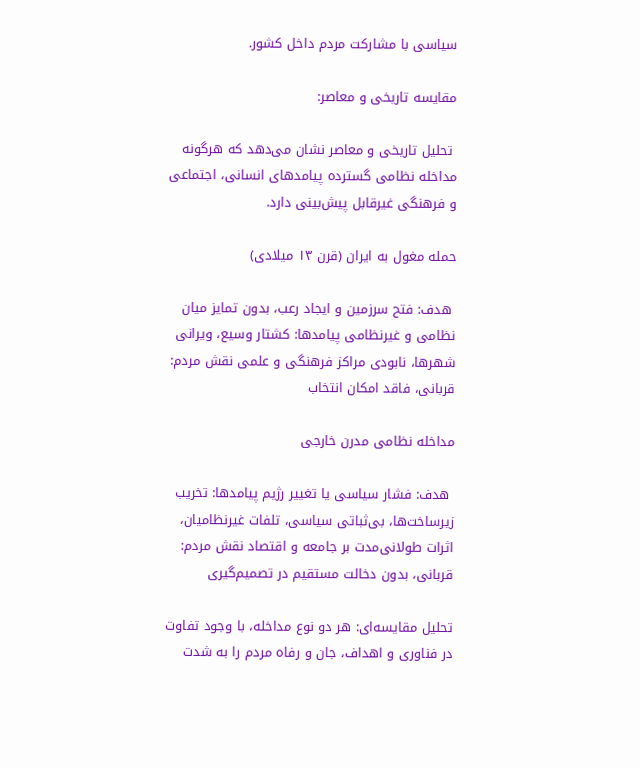سیاسی با مشارکت مردم داخل کشور.

مقایسه تاریخی و معاصر:

 تحلیل تاریخی و معاصر نشان می‌دهد که هرگونه مداخله نظامی گسترده پیامدهای انسانی، اجتماعی و فرهنگی غیرقابل پیش‌بینی دارد.

حمله مغول به ایران (قرن ۱۳ میلادی)

 هدف: فتح سرزمین و ایجاد رعب، بدون تمایز میان نظامی و غیرنظامی پیامدها: کشتار وسیع، ویرانی شهرها، نابودی مراکز فرهنگی و علمی نقش مردم: قربانی، فاقد امکان انتخاب

مداخله نظامی مدرن خارجی

 هدف: فشار سیاسی یا تغییر رژیم پیامدها: تخریب زیرساخت‌ها، بی‌ثباتی سیاسی، تلفات غیرنظامیان، اثرات طولانی‌مدت بر جامعه و اقتصاد نقش مردم: قربانی، بدون دخالت مستقیم در تصمیم‌گیری

تحلیل مقایسه‌ای: هر دو نوع مداخله، با وجود تفاوت در فناوری و اهداف، جان و رفاه مردم را به شدت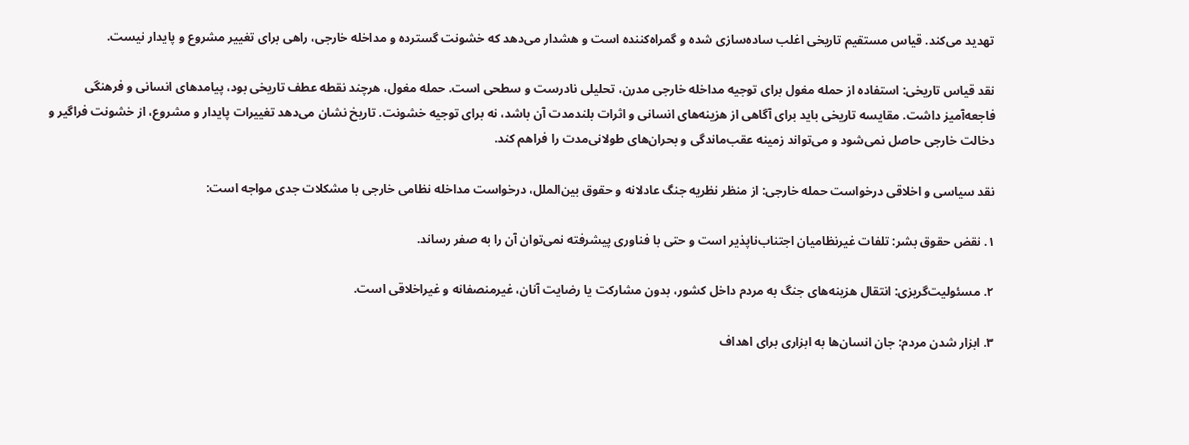تهدید می‌کند. قیاس مستقیم تاریخی اغلب ساده‌سازی شده و گمراه‌کننده است و هشدار می‌دهد که خشونت گسترده و مداخله خارجی، راهی برای تغییر مشروع و پایدار نیست.

نقد قیاس تاریخی: استفاده از حمله مغول برای توجیه مداخله خارجی مدرن، تحلیلی نادرست و سطحی است. حمله مغول، هرچند نقطه عطف تاریخی بود، پیامدهای انسانی و فرهنگی فاجعه‌آمیز داشت. مقایسه تاریخی باید برای آگاهی از هزینه‌های انسانی و اثرات بلندمدت آن باشد، نه برای توجیه خشونت. تاریخ نشان می‌دهد تغییرات پایدار و مشروع، از خشونت فراگیر و دخالت خارجی حاصل نمی‌شود و می‌تواند زمینه عقب‌ماندگی و بحران‌های طولانی‌مدت را فراهم کند.

نقد سیاسی و اخلاقی درخواست حمله خارجی: از منظر نظریه جنگ عادلانه و حقوق بین‌الملل، درخواست مداخله نظامی خارجی با مشکلات جدی مواجه است:

۱. نقض حقوق بشر: تلفات غیرنظامیان اجتناب‌ناپذیر است و حتی با فناوری پیشرفته نمی‌توان آن را به صفر رساند.

۲. مسئولیت‌گریزی: انتقال هزینه‌های جنگ به مردم داخل کشور، بدون مشارکت یا رضایت آنان، غیرمنصفانه و غیراخلاقی است.

۳. ابزار شدن مردم: جان انسان‌ها به ابزاری برای اهداف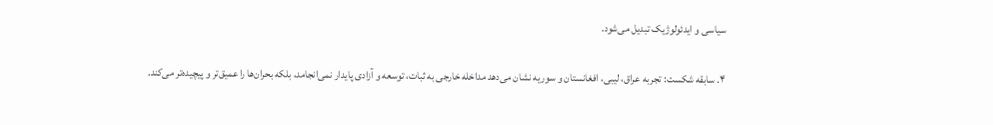سیاسی و ایدئولوژیک تبدیل می‌شود.

۴. سابقه شکست: تجربه عراق، لیبی، افغانستان و سوریه نشان می‌دهد مداخله خارجی به ثبات، توسعه و آزادی پایدار نمی‌انجامد، بلکه بحران‌ها را عمیق‌تر و پیچیده‌تر می‌کند.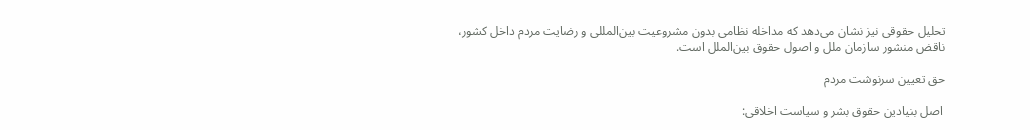تحلیل حقوقی نیز نشان می‌دهد که مداخله نظامی بدون مشروعیت بین‌المللی و رضایت مردم داخل کشور، ناقض منشور سازمان ملل و اصول حقوق بین‌الملل است.

حق تعیین سرنوشت مردم

 اصل بنیادین حقوق بشر و سیاست اخلاقی: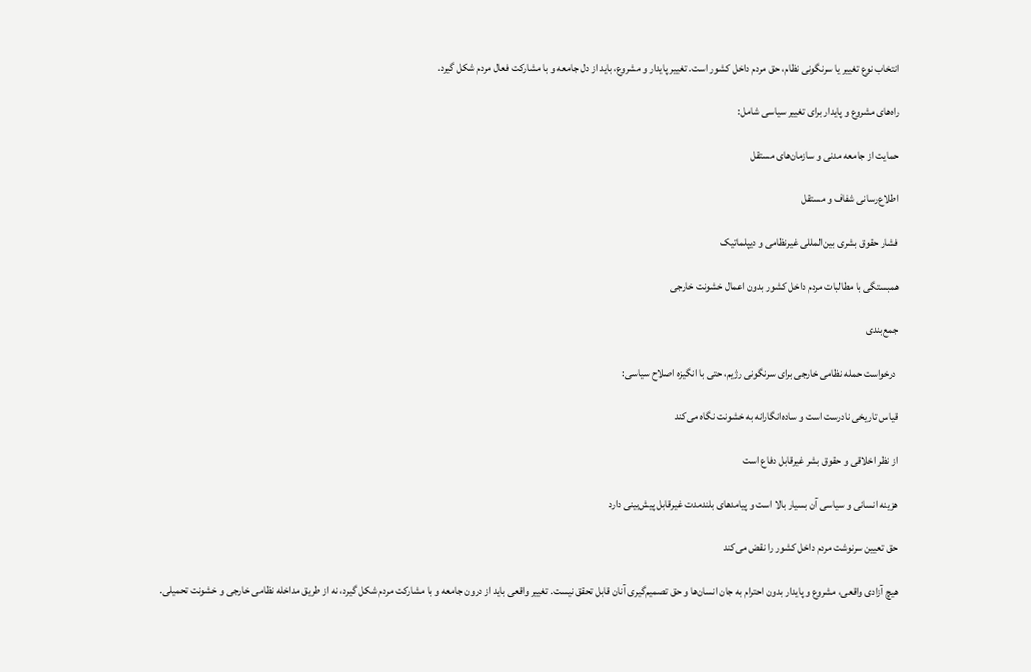انتخاب نوع تغییر یا سرنگونی نظام، حق مردم داخل کشور است. تغییر پایدار و مشروع، باید از دل جامعه و با مشارکت فعال مردم شکل گیرد.

راه‌های مشروع و پایدار برای تغییر سیاسی شامل:

حمایت از جامعه مدنی و سازمان‌های مستقل

اطلاع‌رسانی شفاف و مستقل

فشار حقوق بشری بین‌المللی غیرنظامی و دیپلماتیک

همبستگی با مطالبات مردم داخل کشور بدون اعمال خشونت خارجی

جمع‌بندی

 درخواست حمله نظامی خارجی برای سرنگونی رژیم، حتی با انگیزه اصلاح سیاسی:

قیاس تاریخی نادرست است و ساده‌انگارانه به خشونت نگاه می‌کند

از نظر اخلاقی و حقوق بشر غیرقابل دفاع است

هزینه انسانی و سیاسی آن بسیار بالا است و پیامدهای بلندمدت غیرقابل پیش‌بینی دارد

حق تعیین سرنوشت مردم داخل کشور را نقض می‌کند

هیچ آزادی واقعی، مشروع و پایدار بدون احترام به جان انسان‌ها و حق تصمیم‌گیری آنان قابل تحقق نیست. تغییر واقعی باید از درون جامعه و با مشارکت مردم شکل گیرد، نه از طریق مداخله نظامی خارجی و خشونت تحمیلی.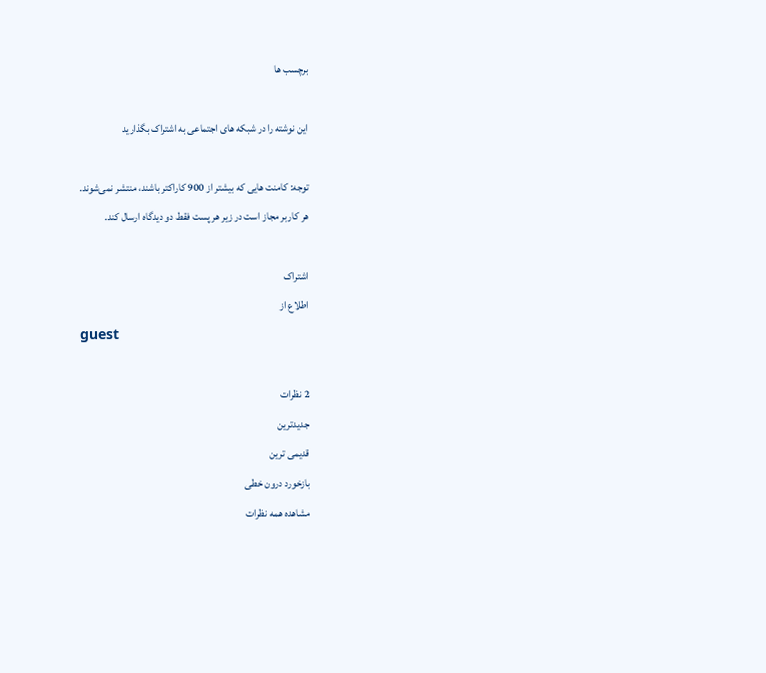برچسب ها

اين نوشته را در شبکه های اجتماعی به اشتراک بگذاريد

توجه: کامنت هایی که بيشتر از 900 کاراکتر باشند، منتشر نمی‌شوند.
هر کاربر مجاز است در زير هر پست فقط دو ديدگاه ارسال کند.

اشتراک
اطلاع از
guest

2 نظرات
جدیدترین
قدیمی ترین
بازخورد درون خطی
مشاهده همه نظرات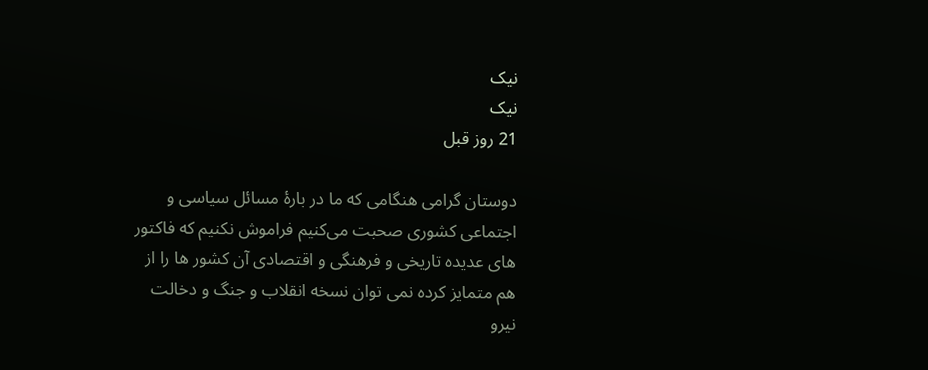نیک
نیک
21 روز قبل

دوستان گرامی هنگامی که ما در بارهٔ مسائل سیاسی و اجتماعی کشوری صحبت می‌کنیم فراموش نکنیم که فاکتور های عدیده تاریخی و فرهنگی و اقتصادی آن کشور ها را از هم متمایز کرده نمی توان نسخه انقلاب و جنگ و دخالت نیرو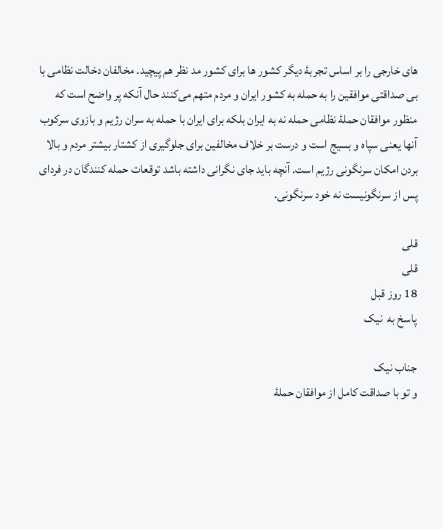های خارجی را بر اساس تجربهٔ دیگر کشور ها برای کشور مد نظر هم پیچید. مخالفان دخالت نظامی با بی صداقتی موافقین را به حمله به کشور ایران و مردم متهم می‌کنند حال آنکه پر واضح است که منظور موافقان حملهٔ نظامی حمله نه به ایران بلکه برای ایران با حمله به سران رژیم و بازوی سرکوب آنها یعنی سپاه و بسیج است و درست بر خلاف مخالفین برای جلوگیری از کشتار بیشتر مردم و بالا بردن امکان سرنگونی رژیم است. آنچه باید جای نگرانی داشته باشد توقعات حمله کنندگان در فردای پس از سرنگونیست نه خود سرنگونی.

قلی
قلی
18 روز قبل
پاسخ به  نیک

جناب نیک
و تو با صداقت کامل از موافقان حملهٔ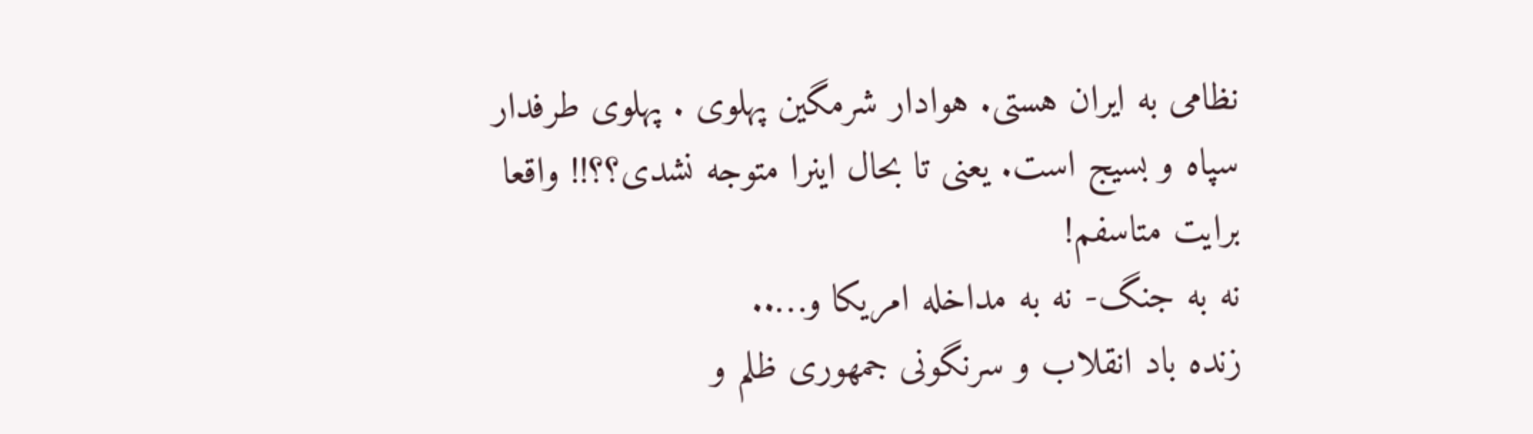نظامی به ایران هستی. هوادار شرمگین پهلوی . پهلوی طرفدار سپاه و بسیج است. یعنی تا بحال اینرا متوجه نشدی؟؟!! واقعا برایت متاسفم!
نه به جنگ- نه به مداخله امریکا و…..
زنده باد انقلاب و سرنگونی جمهوری ظلم و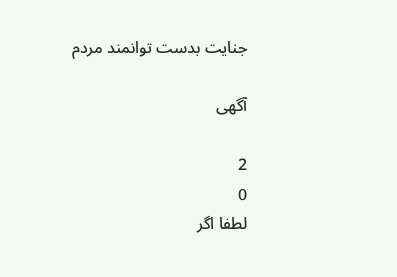جنایت بدست توانمند مردم

آگهی

2
0
لطفا اگر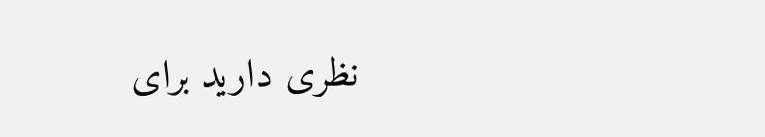نظری دارید برای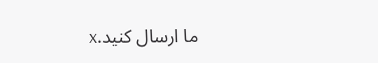ما ارسال کنید.x